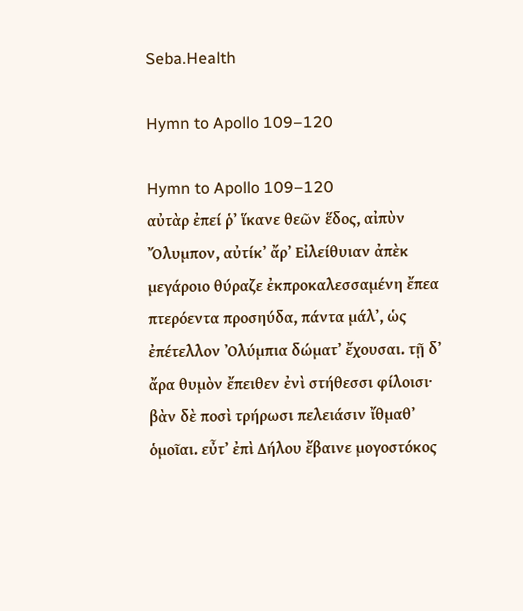Seba.Health

Hymn to Apollo 109–120

Hymn to Apollo 109–120
αὐτὰρ ἐπεί ῥʼ ἵκανε θεῶν ἕδος, αἰπὺν Ὄλυμπον, αὐτίκʼ ἄρʼ Εἰλείθυιαν ἀπὲκ μεγάροιο θύραζε ἐκπροκαλεσσαμένη ἔπεα πτερόεντα προσηύδα, πάντα μάλʼ, ὡς ἐπέτελλον Ὀλύμπια δώματʼ ἔχουσαι. τῇ δʼ ἄρα θυμὸν ἔπειθεν ἐνὶ στήθεσσι φίλοισι· βὰν δὲ ποσὶ τρήρωσι πελειάσιν ἴθμαθʼ ὁμοῖαι. εὖτʼ ἐπὶ Δήλου ἔβαινε μογοστόκος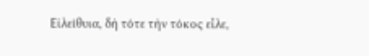Εἰλείθυια, δὴ τότε τὴν τόκος εἷλε,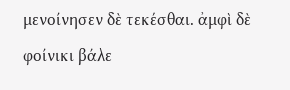μενοίνησεν δὲ τεκέσθαι. ἀμφὶ δὲ φοίνικι βάλε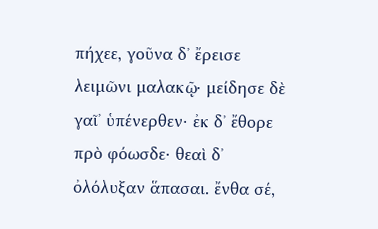πήχεε, γοῦνα δʼ ἔρεισε λειμῶνι μαλακῷ· μείδησε δὲ γαῖʼ ὑπένερθεν· ἐκ δʼ ἔθορε πρὸ φόωσδε· θεαὶ δʼ ὀλόλυξαν ἅπασαι. ἔνθα σέ,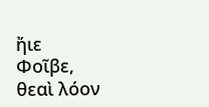ἤιε Φοῖβε, θεαὶ λόον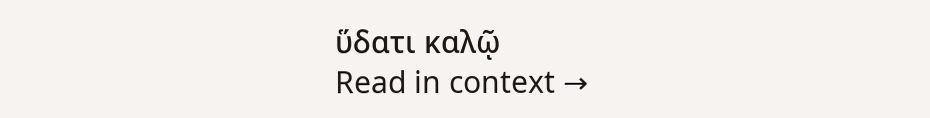ὕδατι καλῷ
Read in context →